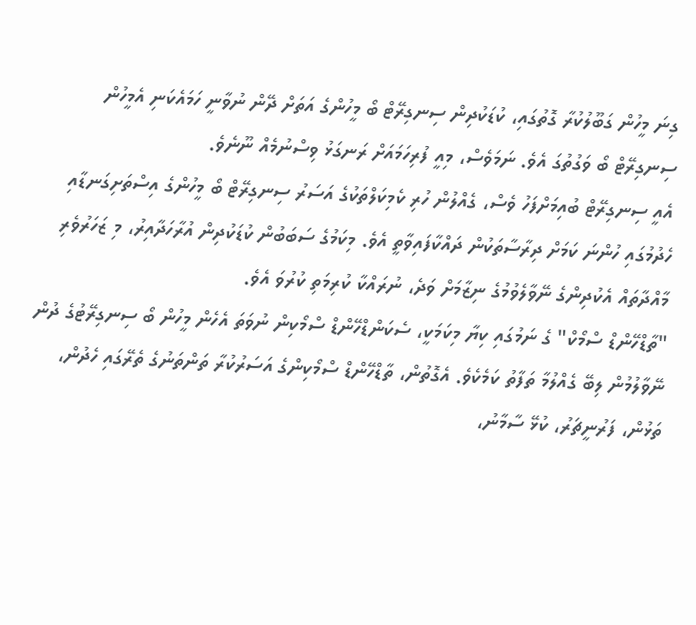ގިނަ މީހުން ގަބޫލުކުރާ ގޮތުގައި، ކުޑަކުދިން ސިނގިރޭޓް ބޯ މީހުންގެ އަތަށް ދޭން ނުވާނީ ހަމައެކަނި އެމީހުން ސިނގިރޭޓް ބޯ ވަގުތުގަ އެވެ. ނަމަވެސް، މިއީ ފުރިހަމައަށް ރަނގަޅު ވިސްނުމެއް ނޫނެވެ.
އެއީ ސިނގިރޭޓް ބުއިމަށްފަހު ވެސް، ގެއްލުން ހުރި ކެމިކަލްތަކުގެ އަސަރު ސިނގިރޭޓް ބޯ މީހުންގެ އިސްތަށިގަނޑާއި ހެދުމުގައި ހުންނަ ކަމަށް ދިރާސާތަކުން ދައްކާފައިވާތީ އެވެ. މިކަމުގެ ސަބަބުން ކުޑަކުދިން އުރާހަދާއިރު، މި ޒަހަރުވެރި މާއްދާތައް އެކުދިންގެ ނޭވާލެވުމުގެ ނިޒާމަށް ވަދެ، ނުރައްކާ ކުރިމަތި ކުރުވަ އެވެ.
"ތާޑްހޭންޑް ސްމޯކް" ގެ ނަމުގައި ކިޔާ މިކަމަކީ، ސެކަންޑްހޭންޑް ސްމޯކިން ނުވަތަ އެހެން މީހުން ބޯ ސިނގިރޭޓުގެ ދުން ނޭވާލުމުން ލިބޭ ގެއްލުމާ ތަފާތު ކަމެކެވެ. އެގޮތުން، ތާޑްހޭންޑް ސްމޯކިންގެ އަސަރުކުރާ ތަންތަނުގެ ތެރޭގައި ހެދުން، ތަޅުން، ފަރުނީޗަރު، ކުޅޭ ސާމާނު،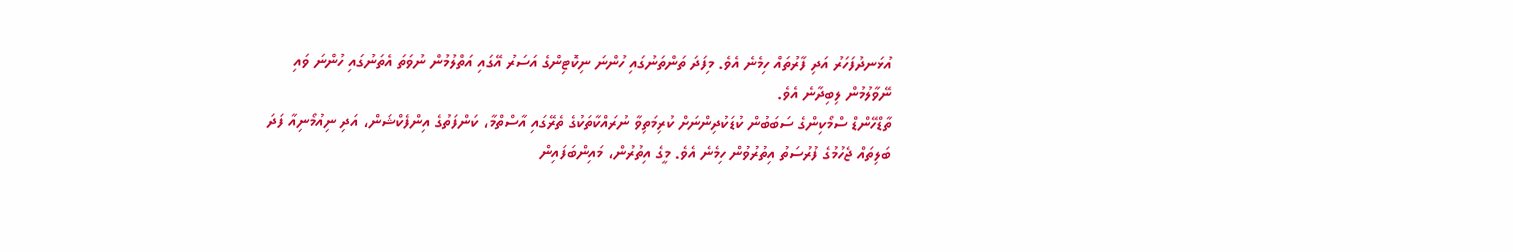އުޅަނދުފަހަރު އަދި ފާރުތައް ހިމެނެ އެވެ. މިފަދަ ތަންތަނުގައި ހުންނަ ނިކޮޓިންގެ އަސަރު އޭގައި އަތްލުމުން ނުވަތަ އެތަނުގައި ހުންނަ ވައި ނޭވާލުމުން ލިބިދާނެ އެވެ.
ތާޑްހޭންޑް ސްމޯކިންގެ ސަބަބުން ކުޑަކުދިންނަށް ކުރިމަތިވާ ނުރައްކާތަކުގެ ތެރޭގައި އާސްތްމާ، ކަންފަތުގެ އިންފެކްޝަން، އަދި ނިއުމޯނިއާ ފަދަ ބަލިތައް ޖެހުމުގެ ފުރުސަތު އިތުރުވުން ހިމެނެ އެވެ. މީގެ އިތުރުން، މައިންބަފައިން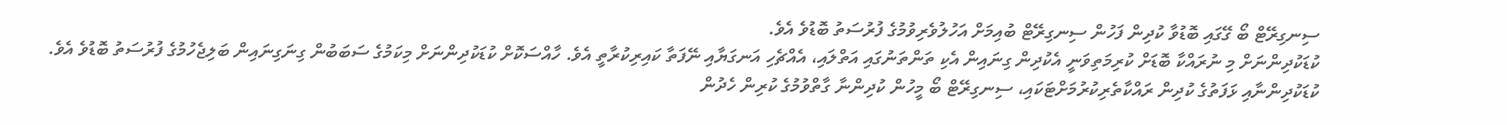ސިނގިރޭޓް ބޯ ގޭގައި ބޮޑުވާ ކުދިން ފަހުން ސިނގިރޭޓް ބުއިމަށް އަހުލުވެރިވުމުގެ ފުރުސަތު ބޮޑުވެ އެވެ.
ކުޑަކުދިންނަށް މި ނުރައްކާ ބޮޑަށް ކުރިމަތިވަނީ އެކުދިން ގިނައިން އެކި ތަންތަނުގައި އަތްލައި، އެއްޗެހި އަނގަޔާއި ނޭފަތާ ކައިރިކުރާތީ އެވެ. ހާއްސަކޮށް ކުޑަކުދިންނަށް މިކަމުގެ ސަބަބުން ގިނަގިނައިން ބަލިޖެހުމުގެ ފުރުސަތު ބޮޑުވެ އެވެ.
ކުޑަކުދިންނާއި ޅަފަތުގެ ކުދިން ރައްކާތެރިކުރުމަށްޓަކައި، ސިނގިރޭޓް ބޯ މީހުން ކުދިންނާ ގާތްވުމުގެ ކުރިން ހެދުން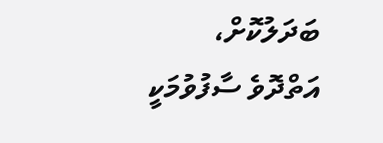ބަދަލުކޮށް، އަތްދޮވެ ސާފުވުމަކީ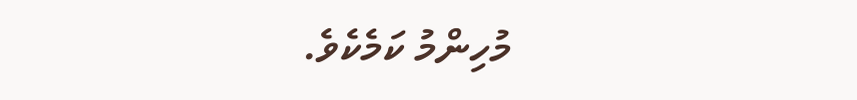މުހިންމު ކަމެކެވެ.